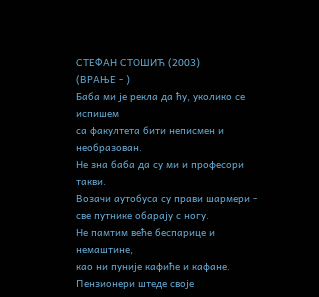СТЕФАН СТОШИЋ (2003)
(ВРАЊЕ - )
Баба ми је рекла да ћу, уколико се испишем
са факултета бити неписмен и необразован.
Не зна баба да су ми и професори такви.
Возачи аутобуса су прави шармери -
све путнике обарају с ногу.
Не памтим веће беспарице и немаштине,
као ни пуније кафиће и кафане.
Пензионери штеде своје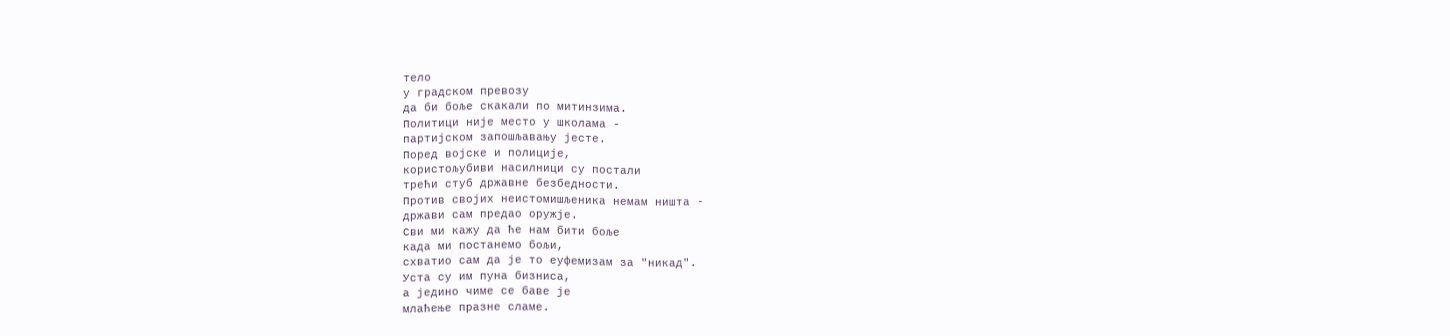тело
у градском превозу
да би боље скакали по митинзима.
Политици није место у школама -
партијском запошљавању јесте.
Поред војске и полиције,
користољубиви насилници су постали
трећи стуб државне безбедности.
Против својих неистомишљеника немам ништа -
држави сам предао оружје.
Сви ми кажу да ће нам бити боље
када ми постанемо бољи,
схватио сам да је то еуфемизам за "никад".
Уста су им пуна бизниса,
а једино чиме се баве је
млаћење празне сламе.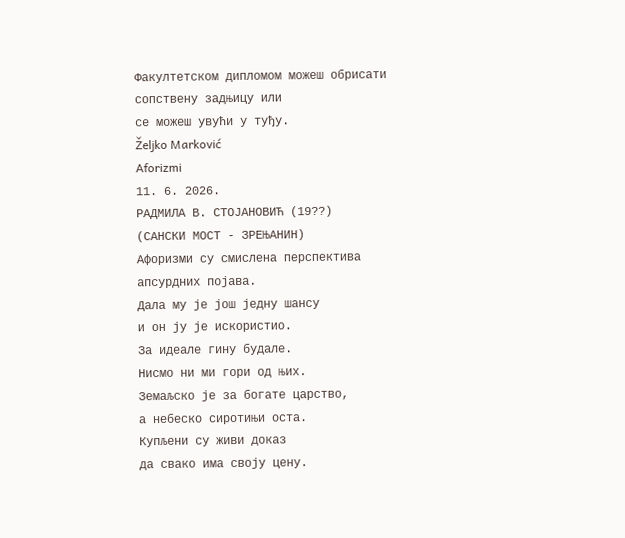Факултетском дипломом можеш обрисати
сопствену задњицу или
се можеш увући у туђу.
Željko Marković
Aforizmi
11. 6. 2026.
РАДМИЛА В. СТОЈАНОВИЋ (19??)
(САНСКИ МОСТ - ЗРЕЊАНИН)
Афоризми су смислена перспектива
апсурдних појава.
Дала му је још једну шансу
и он ју је искористио.
За идеале гину будале.
Нисмо ни ми гори од њих.
Земаљско је за богате царство,
а небеско сиротињи оста.
Купљени су живи доказ
да свако има своју цену.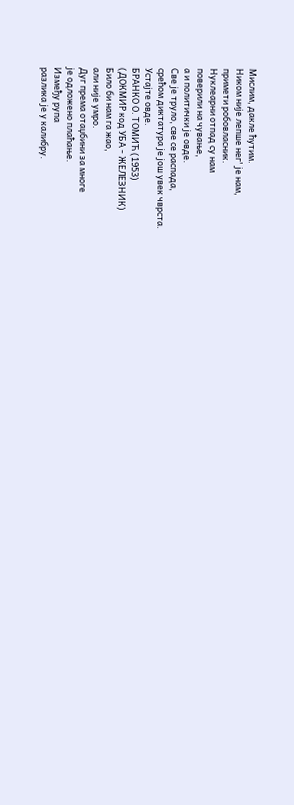Мислим, дакле ћутим.
Ником није лепше нег' је нам,
примети робовласник.
Нуклеарни отпад су нам
поверили на чување,
а и политички је овде.
Све је труло, све се распада,
срећом диктатура је још увек чврста.
Устајте овде.
БРАНКО О. ТОМИЋ (1953)
(ДОКМИР код УБА - ЖЕЛЕЗНИК)
Било би нам га жао,
али није умро.
Дуг према отаџбини за многе
је одложено плаћање.
Између рупа
разлика је у калибру.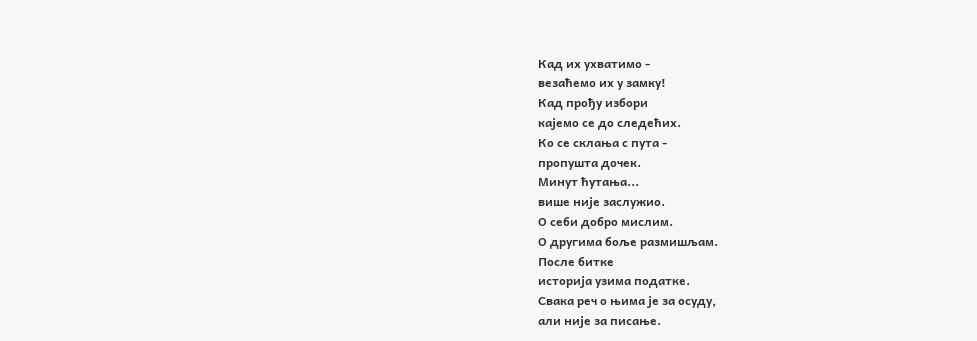Кад их ухватимо -
везаћемо их у замку!
Кад прођу избори
кајемо се до следећих.
Ко се склања с пута -
пропушта дочек.
Минут ћутања...
више није заслужио.
О себи добро мислим.
О другима боље размишљам.
После битке
историја узима податке.
Свака реч о њима је за осуду,
али није за писање.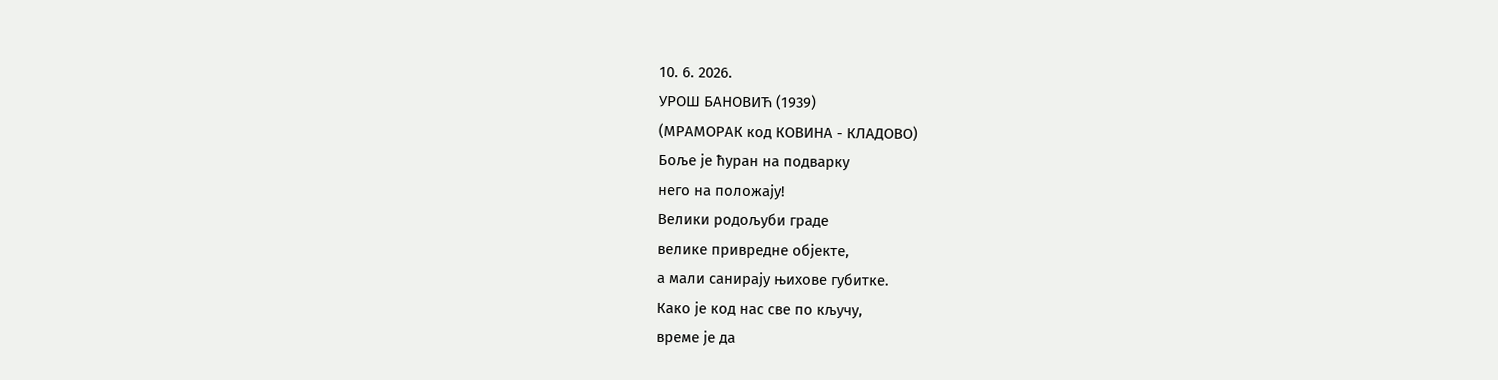10. 6. 2026.
УРОШ БАНОВИЋ (1939)
(МРАМОРАК код КОВИНА - КЛАДОВО)
Боље је ћуран на подварку
него на положају!
Велики родољуби граде
велике привредне објекте,
а мали санирају њихове губитке.
Како је код нас све по кључу,
време је да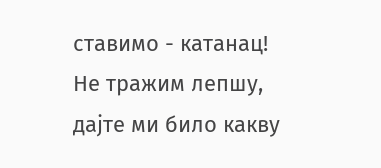ставимо - катанац!
Не тражим лепшу,
дајте ми било какву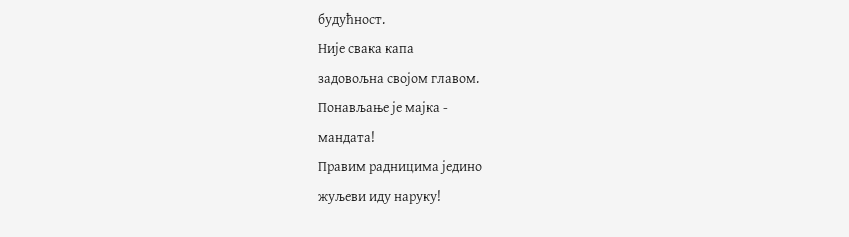будућност.
Није свака капа
задовољна својом главом.
Понављање је мајка -
мандата!
Правим радницима једино
жуљеви иду наруку!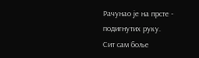Рачунао је на прсте -
подигнутих руку.
Сит сам боље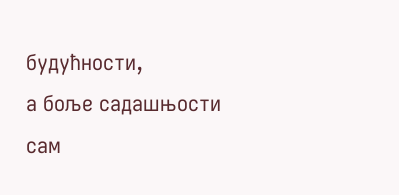будућности,
а боље садашњости сам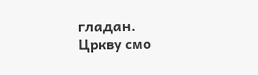гладан.
Цркву смо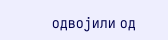одвојили од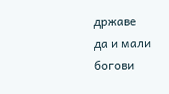државе
да и мали богови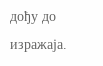дођу до изражаја.